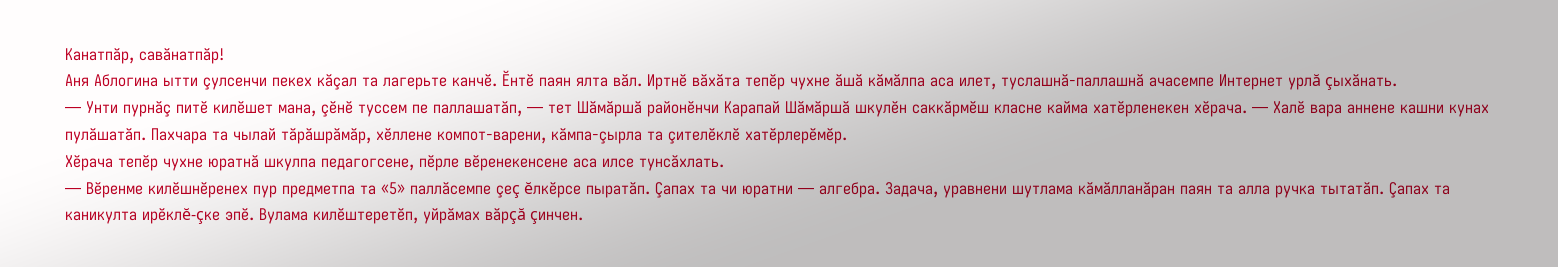Канатпăр, савăнатпăр!
Аня Аблогина ытти çулсенчи пекех кăçал та лагерьте канчĕ. Ĕнтĕ паян ялта вăл. Иртнĕ вăхăта тепĕр чухне ăшă кăмăлпа аса илет, туслашнă-паллашнă ачасемпе Интернет урлă çыхăнать.
— Унти пурнăç питĕ килĕшет мана, çĕнĕ туссем пе паллашатăп, — тет Шăмăршă районĕнчи Карапай Шăмăршă шкулĕн саккăрмĕш класне кайма хатĕрленекен хĕрача. — Халĕ вара аннене кашни кунах пулăшатăп. Пахчара та чылай тăрăшрăмăр, хĕллене компот-варени, кăмпа-çырла та çителĕклĕ хатĕрлерĕмĕр.
Хĕрача тепĕр чухне юратнă шкулпа педагогсене, пĕрле вĕренекенсене аса илсе тунсăхлать.
— Вĕренме килĕшнĕренех пур предметпа та «5» паллăсемпе çеç ĕлкĕрсе пыратăп. Çапах та чи юратни — алгебра. Задача, уравнени шутлама кăмăлланăран паян та алла ручка тытатăп. Çапах та каникулта ирĕклĕ-çке эпĕ. Вулама килĕштеретĕп, уйрăмах вăрçă çинчен.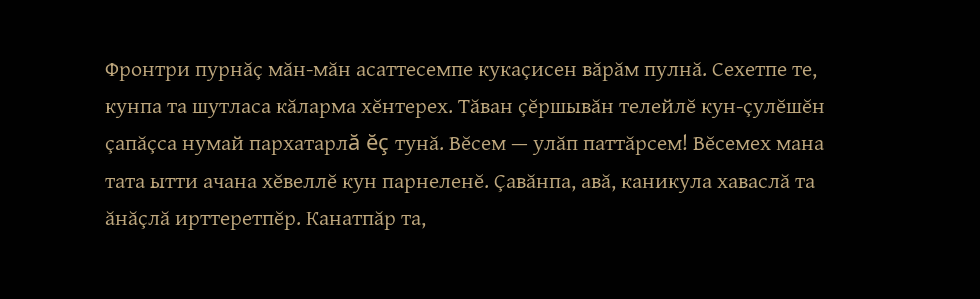Фронтри пурнăç мăн-мăн асаттесемпе кукаçисен вăрăм пулнă. Сехетпе те, кунпа та шутласа кăларма хĕнтерех. Тăван çĕршывăн телейлĕ кун-çулĕшĕн çапăçса нумай пархатарлă ĕç тунă. Вĕсем — улăп паттăрсем! Вĕсемех мана тата ытти ачана хĕвеллĕ кун парнеленĕ. Çавăнпа, авă, каникула хаваслă та ăнăçлă ирттеретпĕр. Канатпăр та,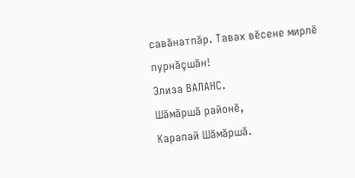савăнатпăр. Тавах вĕсене мирлĕ пурнăçшăн!
Элиза ВАЛАНС.
Шăмăршă районĕ,
Карапай Шăмăршă.